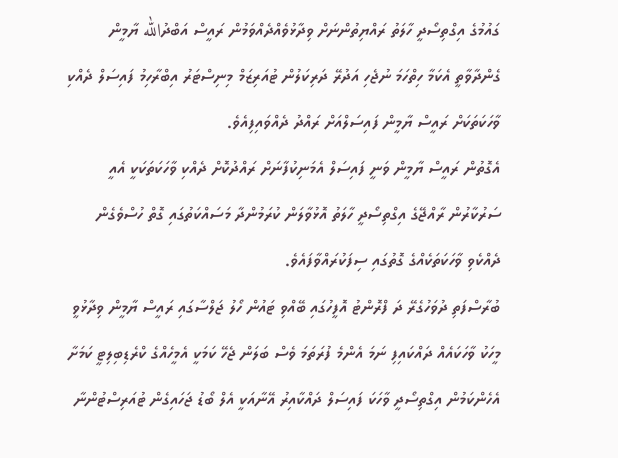ގައުމުގެ އިގްތިސޯދީ ހާލަތު ރައްޔިތުންނަށް ވިދާޅުވެއްދެއްވަމުން ރައީސް އަބްދުالله ޔާމީން ގެންދާވާތީ އެކަމާ ހިތްހަމަ ނުޖެހި އަދުރޭ ދަރިކަލުން ޓުއަރިޒަމް މިނިސްޓަރު އިބްރާހިމު ފައިސަލް ދެއްކި ވާހަކަތަކަށް ރައީސް ޔާމީން ފައިސަލްއަށް ރައްދު ދެއްވައިފިއެވެ.
އެގޮތުން ރައީސް ޔާމީން ވަނީ ފައިސަލް އެމަނިކުފާނަށް ރައްދުކޮށް ދެއްކި ވާހަކަތަކަކީ އެއީ ސަރުކާރުން ރާއްޖޭގެ އިގްތިސޯދީ ހާލަތު އޮޅުވާލަން ކުރަމުންދާ މަސައްކަތުގައި ގޮތް ހުސްވެގެން ދެއްކެވި ވާހަކަތަކެއްގެ ގޮތުގައި ސިފަކުރައްވާފައެވެ.
ބުރާސްފަތި ދުވަހުގެރޭ ދަ ފްރޮންޓު އޮފީހުގައި ބޭއްވި ޓައުން ހޯލު ޖަލްސާގައި ރައީސް ޔާމީން ވިދާޅުވީ މީހަކު ވާހަކައެއް ދައްކައިފި ނަމަ އެންމެ ފުރަތަމަ ވެސް ބަލަން ޖެހޭ ކަމަކީ އެމީހެއްގެ ކްރެޑިބިލިޓީ ކަމަށާ އެހެންކަމުން އިގްތިސޯދީ ވާހަކަ ފައިސަލް ދައްކާއިރު އޭނާއަކީ އެލް ބޯޑު ޖަހައިގެން ޓުއަރިސްޓުންނާ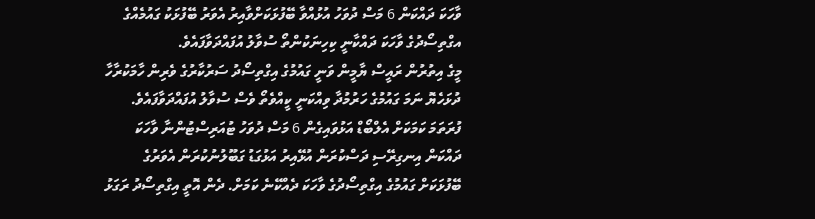ވާހަކަ ދައްކަން 6 މަސް ދުވަހު އުޅުއްވާ ބޭފުޅަކަށްވާއިރު އެވަރު ބޭފުޅަކު ގައުމެއްގެ އގްތިސޯދުގެ ވާހަކަ ދައްކާނީ ކިހިނަކުންތޯ ސުވާލު އުފައްދަވާފައެވެ.
މީގެ އިތުރުން ރައީސް ޔާމީން ވަނީ ގައުމުގެ އިގްތިސޯދު ސަރުކާރުގެ ވެރިން ހާމަކުރާހާ ދުޅަހެޔޮ ނަމަ ގައުމުގެ ހަރުމުދާ ވިއްކަނީ ކީއްވެތޯ ވެސް ސުވާލު އުފައްދަވާފައެވެ.
ފުރަތަމަ ކަމަކަށް އެލްބޯޑް އަޅުވައިގެން 6 މަސް ދުވަހު ޓުއަރިސްޓުންނާ ވާހަކަ ދައްކަން އިނގިރޭސި ދަސްކުރަން އުޅޭއިރު އަޅުގަޑު ގަބޫލުނުކުރަން އެވަރުގެ ބޭފުޅަކަށް ގައުމުގެ އިގްތިސޯދުގެ ވާހަކަ ދެއްކޭނެ ކަމަށް. ދެން އޮތީ އިގްތިސޯދު ރަގަޅު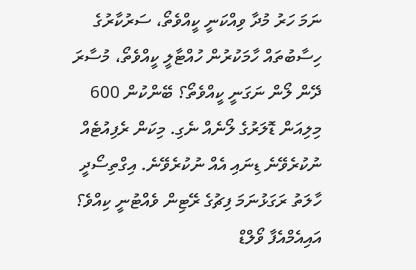ނަމަ ހަރު މުދާ ވިއްކަނީ ކީއްވެތޯ، ސަރުކާރުގެ ހިސާބުތައް ހާމަކުރުން ހުއްޓާލީ ކީއްވެތޯ، މުސާރަ ދޭން ލޯން ނަގަނީ ކީއްވެތޯ؟ ބޭންކުން 600 މިލިއަން ޑޮލަރުގެ ލޯނެއް ނެގި. މިކަން ރެފިއުޓެއް ނުކުރެވޭނެ ޑިނައި އެއް ނުކުރެވޭނެ. އިގްތިސޯދީ ހާލަތު ރަގަޅުނަމަ ފިޗުގެ ރޭޓިން ވެއްޓުނީ ކިއްވެ؟ އައިއެމްއެފާ ވޯލްޑް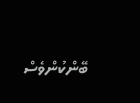ބޭންކުންވެސް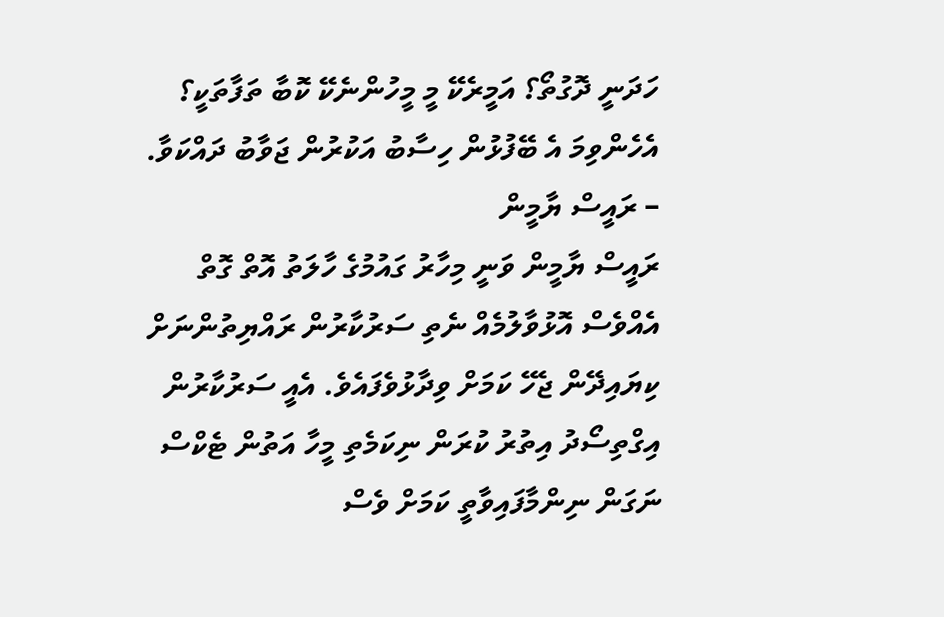ހަދަނީ ދޮގުތޯ؟ އަމީރެކޭ މީ މީހުންނެކޭ ކޮބާ ތަފާތަކީ؟ އެހެންވިމަ އެ ބޭފުޅުން ހިސާބު އަކުރުން ޖަވާބު ދައްކަވާ.
– ރައީސް ޔާމީން
ރައީސް ޔާމީން ވަނީ މިހާރު ގައުމުގެ ހާލަތު އޮތް ގޮތް އެއްވެސް އޮޅުވާލުމެއް ނެތި ސަރުކާރުން ރައްޔިތުންނަށް ކިޔައިދޭން ޖެހޭ ކަމަށް ވިދާޅުވެފައެވެ. އެއީ ސަރުކާރުން އިގްތިސޯދު އިތުރު ކުރަން ނިކަމެތި މީހާ އަތުން ޓެކްސް ނަގަން ނިންމާފައިވާތީ ކަމަށް ވެސް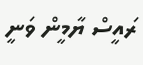ރައީސް ޔާމީން ވަނީ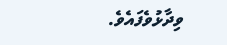ވިދާޅުވެފައެވެ.